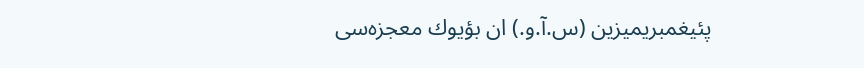پئیغمبریمیزین (س.آ.و.) ان بؤیوك معجزه‌سی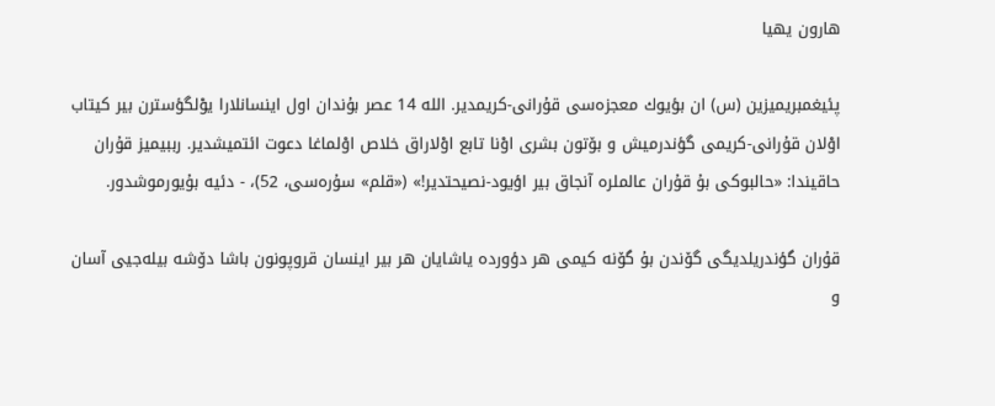هارون یهیا

پئیغمبریمیزین (س) ان بؤیوك معجزه‌سی قۇرانی-كریمدیر. الله 14 عصر بۇندان اول اینسانلارا یوْلگؤسترن بیر كیتاب اوْلان قۇرانی-كریمی گؤندرمیش و بۆتون بشری اوْنا تابع اوْلاراق خلاص اوْلماغا دعوت ائتمیشدیر. رببیمیز قۇران حاقیندا: «حالبوكی بۇ قۇران عالملره آنجاق بیر اؤیود-نصیحتدیر!» («قلم» سۇره‌سی، 52)، - دئیه بۇیورموشدور.

قۇران گؤندریلدیگی گۆندن بۇ گۆنه كیمی هر دؤورده یاشایان هر بیر اینسان قروپونون باشا دۆشه بیله‌جیی آسان و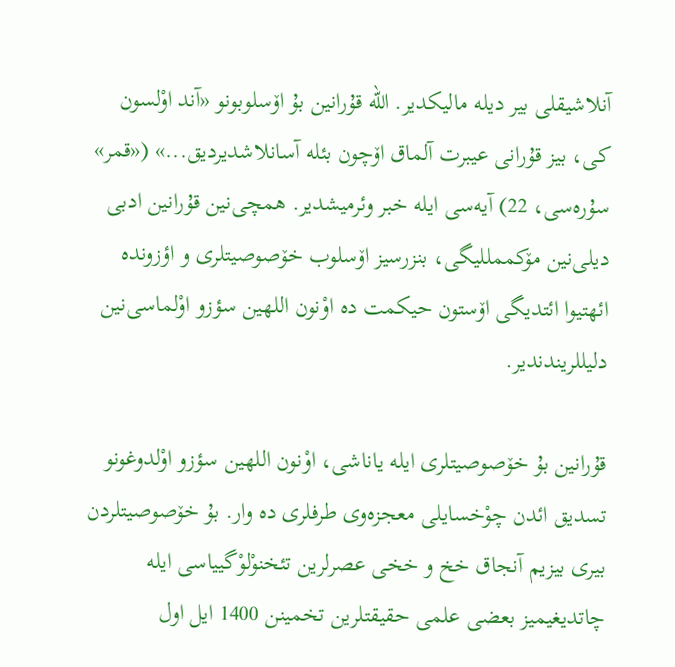آنلاشیقلی بیر دیله مالیكدیر. الله قۇرانین بۇ اۆسلوبونو «آند اوْلسون كی، بیز قۇرانی عیبرت آلماق اۆچون بئله آسانلاشدیردیق...» («قمر» سۇره‌سی، 22) آیه‌سی ایله خبر وئرمیشدیر. همچی‌نین قۇرانین ادبی دیلی‌نین مۆكممللیگی، بنزرسیز اۆسلوب خۆصوصیتلری و اؤزونده ائهتیوا ائتدیگی اۆستون حیكمت ده اوْنون اللهین سؤزو اوْلماسی‌نین دلیللریندندیر.

قۇرانین بۇ خۆصوصیتلری ایله یاناشی، اوْنون اللهین سؤزو اوْلدوغونو تسدیق ائدن چوْخسایلی معجزه‌وی طرفلری ده وار. بۇ خۆصوصیتلردن بیری بیزیم آنجاق خخ و خخی عصرلرین تئخنوْلوْگییاسی ایله چاتدیغیمیز بعضی علمی حقیقتلرین تخمینن 1400 ایل اول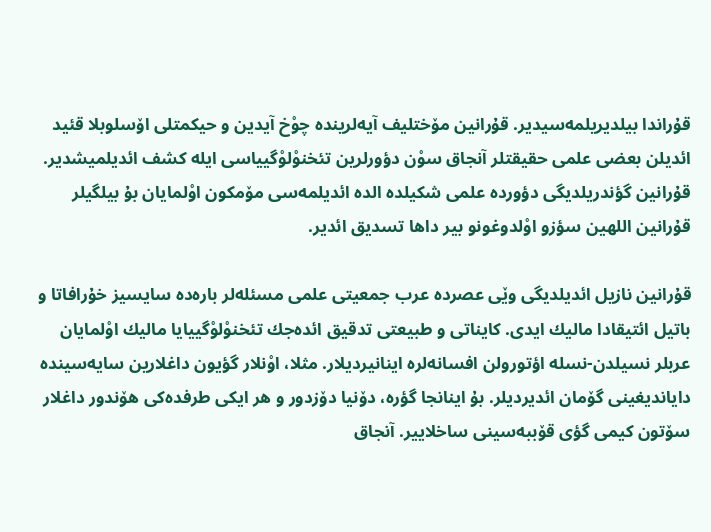قۇراندا بیلدیریلمه‌سیدیر. قۇرانین مۆختلیف آیه‌لرینده چوْخ آیدین و حیكمتلی اۆسلوبلا قئید ائدیلن بعضی علمی حقیقتلر آنجاق سوْن دؤورلرین تئخنوْلوْگییاسی ایله كشف ائدیلمیشدیر. قۇرانین گؤندریلدیگی دؤورده علمی شكیلده الده ائدیلمه‌سی مۆمكون اوْلمایان بۇ بیلگیلر قۇرانین اللهین سؤزو اوْلدوغونو بیر داها تسدیق ائدیر.

قۇرانین نازیل ائدیلدیگی وێی عصرده عرب جمعیتی علمی مسئله‌لر باره‌ده سایسیز خۇرافاتا و باتیل ائتیقادا مالیك ایدی. كایناتی و طبیعتی تدقیق ائده‌جك تئخنوْلوْگییایا مالیك اوْلمایان عربلر نسیلدن-نسله اؤتورولن افسانه‌لره اینانیردیلار. مثلا، اوْنلار گؤیون داغلارین سایه‌سینده دایاندیغینی گۆمان ائدیردیلر. بۇ اینانجا گؤره، دۆنیا دۆزدور و هر ایكی طرفده‌كی هۆندور داغلار سۆتون كیمی گؤی قۆببه‌سینی ساخلاییر. آنجاق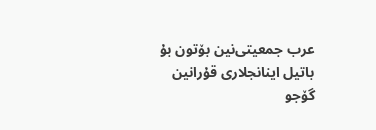عرب جمعیتی‌نین بۆتون بۇ باتیل اینانجلاری قۇرانین گۆجو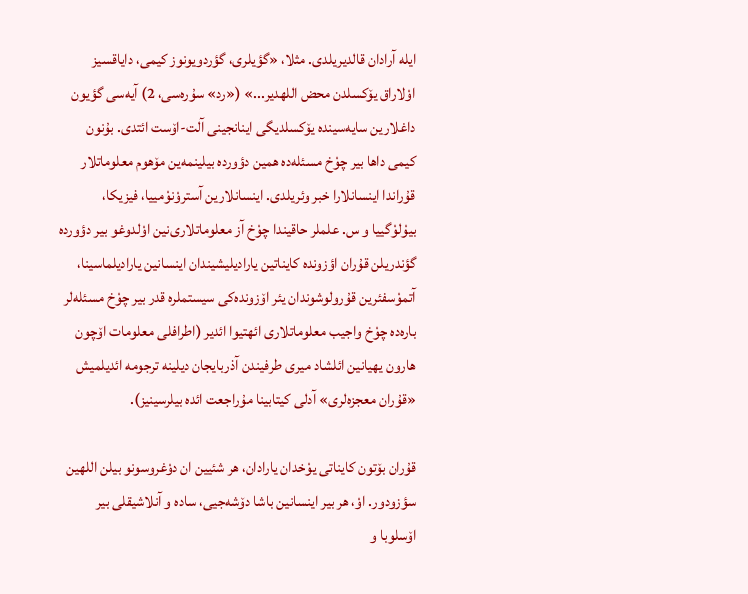ایله آرادان قالدیریلدی. مثلا، «گؤیلری، گؤردویونوز كیمی، دایاقسیز اوْلاراق یۆكسلدن محض اللهدیر...» («رد» سۇره‌سی، 2) آیه‌سی گؤیون داغلارین سایه‌سینده یۆكسلدیگی اینانجینی آلت-اۆست ائتدی. بۇنون كیمی داها بیر چوْخ مسئله‌ده همین دؤورده بیلینمه‌ین مۆهوم معلوماتلار قۇراندا اینسانلارا خبر وئریلدی. اینسانلارین آستروْنوْمییا، فیزیكا، بیوْلوْگییا و س. علملر حاقیندا چوْخ آز معلوماتلاری‌نین اوْلدوغو بیر دؤورده گؤندریلن قۇران اؤزونده كایناتین یارادیلیشیندان اینسانین یارادیلماسینا، آتموْسفئرین قۇرولوشوندان یئر اۆزونده‌كی سیستملره قدر بیر چوْخ مسئله‌لر باره‌ده چوْخ واجیب معلوماتلاری ائهتیوا ائدیر (اطرافلی معلومات اۆچون هارون یهیانین ائلشاد میری طرفیندن آذربایجان دیلینه ترجومه ائدیلمیش «قۇران معجزه‌لری» آدلی كیتابینا مۇراجعت ائده بیلرسینیز).

قۇران بۆتون كایناتی یوْخدان یارادان، هر شئیین ان دوْغروسونو بیلن اللهین سؤزودور. اوْ، هر بیر اینسانین باشا دۆشه‌جیی، ساده و آنلاشیقلی بیر اۆسلوبا و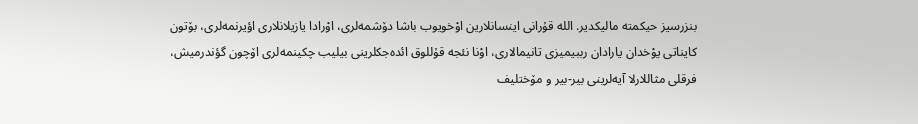بنزرسیز حیكمته مالیكدیر. الله قۇرانی اینسانلارین اوْخویوب باشا دۆشمه‌لری، اوْرادا یازیلانلاری اؤیرنمه‌لری، بۆتون كایناتی یوْخدان یارادان رببیمیزی تانیمالاری، اوْنا نئجه قۇللوق ائده‌جكلرینی بیلیب چكینمه‌لری اۆچون گؤندرمیش، فرقلی مثاللارلا آیه‌لرینی بیر-بیر و مۆختلیف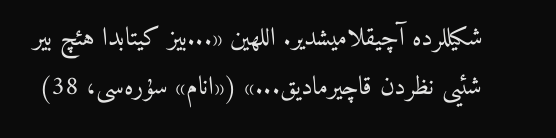شكیللرده آچیقلامیشدیر. اللهین «...بیز كیتابدا هئچ بیر شئیی نظردن قاچیرمادیق...» («انام» سۇره‌سی، 38)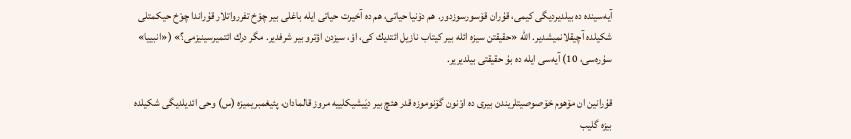آیه‌سینده ده بیلدیردیگی كیمی، قۇران قۆسورسوزدور. هم دۆنیا حیاتی، هم ده آخیرت حیاتی ایله باغلی بیر چوْخ تفررواتلار قۇراندا چوْخ حیكمتلی شكیلده آچیقلانمیشدیر. الله «حقیقتن سیزه ائله بیر كیتاب نازیل ائتدیك كی، اوْ، سیزدن اؤترو بیر شرفدیر. مگر درك ائتمیرسینیزمی؟» («انبییا» سۇره‌سی، 10) آیه‌سی ایله ده بۇ حقیقتی بیلدیریر.

قۇرانین ان مۆهوم خۆصوصیتلریندن بیری ده اوْنون گۆنوموزه قدر هئچ بیر دیَیشیكلییه مروز قالمادان، پئیغمبریمیزه (س) وحی ائدیلدیگی شكیلده بیزه گلیب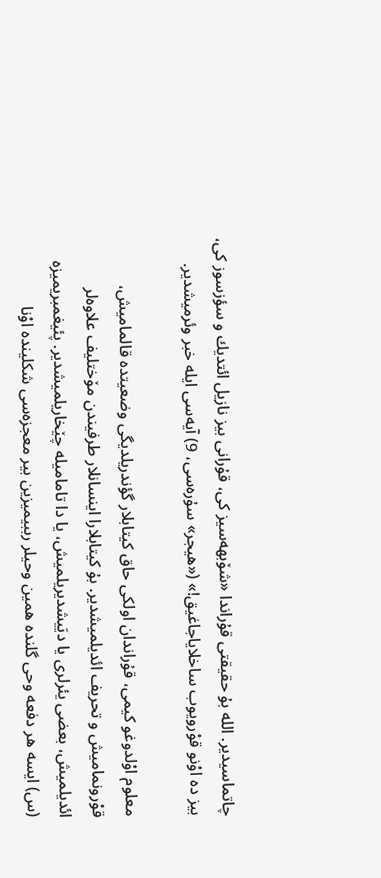چاتماسیدیر. الله بۇ حقیقتی قۇراندا «شۆبهه‌سیز كی، قۇرانی بیز نازیل ائتدیك و سؤزسوز كی، بیز ده اوْنو قوْرویوب ساخلایاجاغیق!» («هیجر» سۇره‌سی، 9) آیه‌سی ایله خبر وئرمیشدیر.

معلوم اوْلدوغو كیمی، قۇراندان اولكی حاق كیتابلار گؤندریلدیگی وضعیتده قالمامیش، قوْرونمامیش و تحریف ائدیلمیشدیر. بۇ كیتابلارا اینسانلار طرفیندن مۆختلیف علاوه‌لر ائدیلمیش، بعضی یئرلری یا دیَیشدیریلمیش، یا دا تامامیله چێخاریلمیشدیر. پئیغمبریمیزه (س) ایسه هر دفعه‌ وحی گلنده همین وحیلر رببیمیزین بیر معجزه‌سی شكلینده اوْنا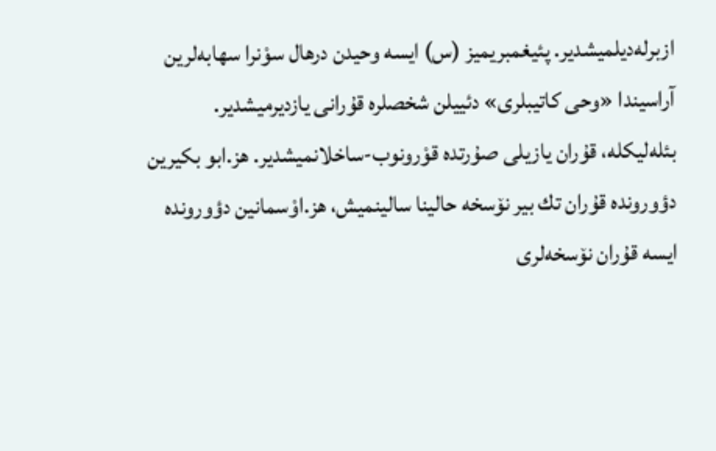ازبرله‌دیلمیشدیر. پئیغمبریمیز (س) ایسه وحیدن درهال سوْنرا سهابه‌لرین آراسیندا «وحی كاتیبلری» دئییلن شخصلره قۇرانی یازدیرمیشدیر. بئله‌لیكله، قۇران یازیلی صۇرتده قوْرونوب-ساخلانمیشدیر. هز.ابو بكیرین دؤورونده قۇران تك بیر نۆسخه حالینا سالینمیش، هز.اوْسمانین دؤورونده ایسه قۇران نۆسخه‌لری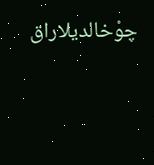چوْخالدیلاراق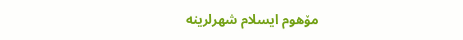مۆهوم ایسلام شهرلرینه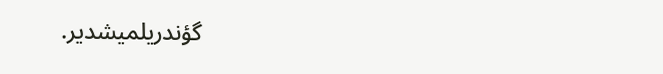گؤندریلمیشدیر.